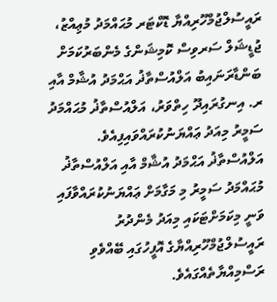ރައީސުލްޖުމްހޫރިއްޔާ ޑޮކްޓަރ މުޙައްމަދު މުޢިއްޒު، ޖުޑީޝަލް ސަރވިސް ކޮމިޝަންގެ މެންބަރުކަމަށް ބަންޑާރަނައިބު އަލްއުސްތާޛު އަޙްމަދު އުޝާމް އާއި ރ. އިނގުރައިދޫ ހިތްވަރު، އަލްއުސްތާޛު މުޙައްމަދު ސަމީރު މިއަދު ޢައްޔަނުކުރައްވައިފިއެވެ.
އަލްއުސްތާޛު އަޙްމަދު އުޝާމް އާއި އަލްއުސްތާޛު މުޙައްމަދު ސަމީރު މި މަގާމަށް ޢައްޔަނުކުރައްވާފައި ވަނީ މިކަމަށްޓަކައި މިއަދު މެންދުރު ރައީސުލްޖުމްހޫރިއްޔާގެ އޮފީހުގައި ބޭއްވެވި ރަސްމިއްޔާތެއްގައެވެ.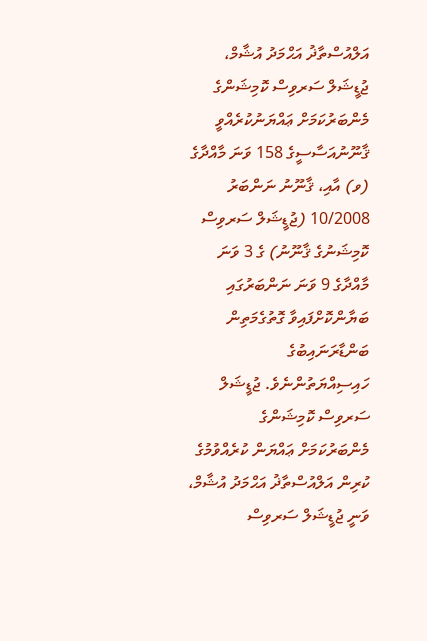އަލްއުސްތާޛު އަޙްމަދު އުޝާމް، ޖުޑީޝަލް ސަރވިސް ކޮމިޝަންގެ މެންބަރުކަމަށް ޢައްޔަނުކުރެއްވީ ޤާނޫނުއަސާސީގެ 158 ވަނަ މާއްދާގެ (ވ) އާއި، ޤާނޫނު ނަންބަރު 10/2008 (ޖުޑީޝަލް ސަރވިސް ކޮމިޝަނުގެ ޤާނޫނު) ގެ 3 ވަނަ މާއްދާގެ 9 ވަނަ ނަންބަރުގައި ބަޔާންކޮށްފައިވާ ގޮތުގެމަތިން ބަންޑާރަނައިބުގެ ހައިސިއްޔަތުންނެވެ. ޖުޑީޝަލް ސަރވިސް ކޮމިޝަންގެ މެންބަރުކަމަށް ޢައްޔަން ކުރެއްވުމުގެ ކުރިން އަލްއުސްތާޛު އަޙްމަދު އުޝާމް، ވަނީ ޖުޑީޝަލް ސަރވިސް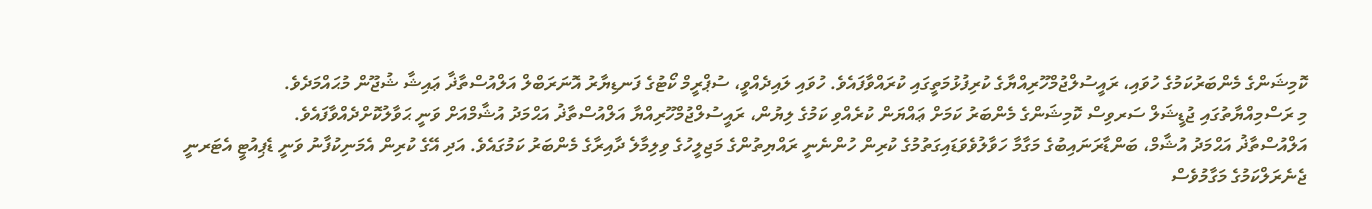ކޮމިޝަންގެ މެންބަރުކަމުގެ ހުވައި، ރައީސުލްޖުމްހޫރިއްޔާގެ ކުރިފުޅުމަތީގައި ކުރައްވާފައެވެ. ހުވައި ލައިދެއްވީ، ސުޕްރީމް ކޯޓުގެ ފަނޑިޔާރު އޮނަރަބްލް އަލްއުސްތާޛާ ޢައިޝާ ޝުޖޫން މުޙައްމަދެވެ.
މި ރަސްމިއްޔާތުގައި ޖުޑީޝަލް ސަރވިސް ކޮމިޝަންގެ މެންބަރު ކަމަށް ޢައްޔަން ކުރެއްވި ކަމުގެ ލިޔުން، ރައީސުލްޖުމްހޫރިއްޔާ އަލްއުސްތާޛު އަޙްމަދު އުޝާމްއަށް ވަނީ ޙަވާލުކޮށްދެއްވާފައެވެ.
އަލްއުސްތާޛު އަޙްމަދު އުޝާމް، ބަންޑާރަނައިބުގެ މަގާމާ ހަވާލުވެވަޑައިގަތުމުގެ ކުރިން ހުންނެނީ ރައްޔިތުންގެ މަޖިލީހުގެ ވިލިމާލެ ދާއިރާގެ މެންބަރު ކަމުގައެވެ. އަދި އޭގެ ކުރިން އެމަނިކުފާނު ވަނީ ޑެޕިއުޓީ އެޓަރނީ ޖެނެރަލްކަމުގެ މަގާމުވެސް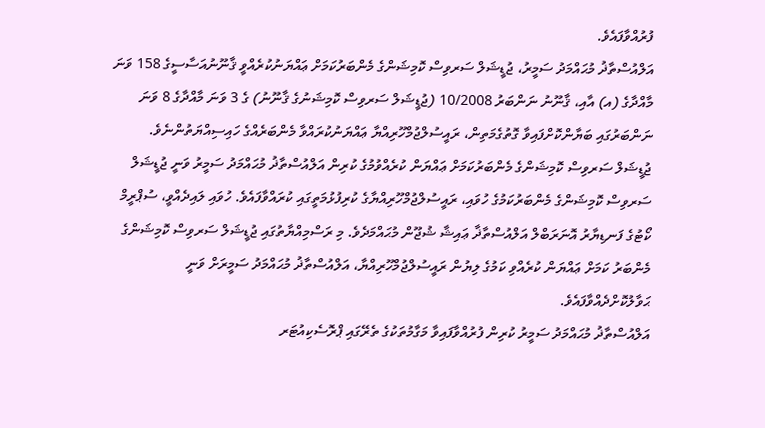ފުރުއްވާފައެވެ.
އަލްއުސްތާޛު މުޙައްމަދު ސަމީރު، ޖުޑީޝަލް ސަރވިސް ކޮމިޝަންގެ މެންބަރުކަމަށް ޢައްޔަނުކުރެއްވީ ޤާނޫނުއަސާސީގެ 158 ވަނަ މާއްދާގެ (އ) އާއި، ޤާނޫނު ނަންބަރު 10/2008 (ޖުޑީޝަލް ސަރވިސް ކޮމިޝަނުގެ ޤާނޫނު) ގެ 3 ވަނަ މާއްދާގެ 8 ވަނަ ނަންބަރުގައި ބަޔާންކޮށްފައިވާ ގޮތުގެމަތިން، ރައީސުލްޖުމްހޫރިއްޔާ ޢައްޔަނުކުރައްވާ މެންބަރެއްގެ ހައިސިއްޔަތުންނެވެ.
ޖުޑީޝަލް ސަރވިސް ކޮމިޝަންގެ މެންބަރުކަމަށް ޢައްޔަން ކުރެއްވުމުގެ ކުރިން އަލްއުސްތާޛު މުޙައްމަދު ސަމީރު ވަނީ ޖުޑީޝަލް ސަރވިސް ކޮމިޝަންގެ މެންބަރުކަމުގެ ހުވައި، ރައީސުލްޖުމްހޫރިއްޔާގެ ކުރިފުޅުމަތީގައި ކުރައްވާފައެވެ. ހުވައި ލައިދެއްވީ، ސުޕްރީމް ކޯޓުގެ ފަނޑިޔާރު އޮނަރަބްލް އަލްއުސްތާޛާ ޢައިޝާ ޝުޖޫން މުޙައްމަދެވެ. މި ރަސްމިއްޔާތުގައި ޖުޑީޝަލް ސަރވިސް ކޮމިޝަންގެ މެންބަރު ކަމަށް ޢައްޔަން ކުރެއްވި ކަމުގެ ލިޔުން ރައީސުލްޖުމްހޫރިއްޔާ، އަލްއުސްތާޛު މުޙައްމަދު ސަމީރަށް ވަނީ ޙަވާލުކޮށްދެއްވާފައެވެ.
އަލްއުސްތާޛު މުޙައްމަދު ސަމީރު ކުރިން ފުރުއްވާފައިވާ މަގާމުތަކުގެ ތެރޭގައި ޕްރޮސެކިއުޓަރ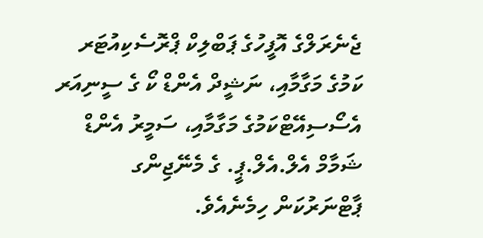ޖެނެރަލްގެ އޮފީހުގެ ޕަބްލިކް ޕްރޮސެކިއުޓަރ ކަމުގެ މަގާމާއި، ނަޝީދް އެންޑް ކޯ ގެ ސީނިއަރ އެސޯސިއޭޓްކަމުގެ މަގާމާއި، ސަމީރު އެންޑް ޝަމާމް އެލް.އެލް.ޕީ. ގެ މެނޭޖިންގ ޕާޓްނަރުކަން ހިމެނެއެވެ.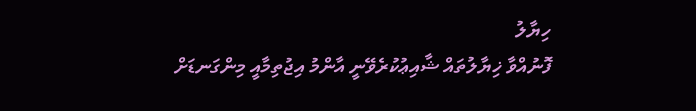ހިޔާލު
ފޮނުއްވާ ޚިޔާލުތައް ޝާއިޢުކުރެވޭނީ އާންމު އިޖުތިމާއީ މިންގަނޑަށް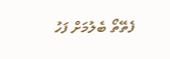ފެތޭތޯ ބެލުމަށް ފަހު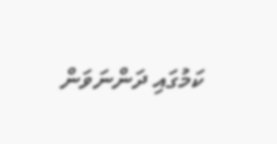ކަމުގައި ދަންނަވަން